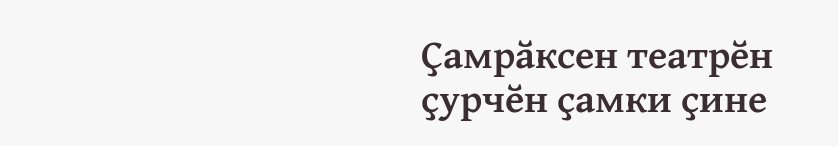Ҫамрӑксен театрӗн ҫурчӗн ҫамки ҫине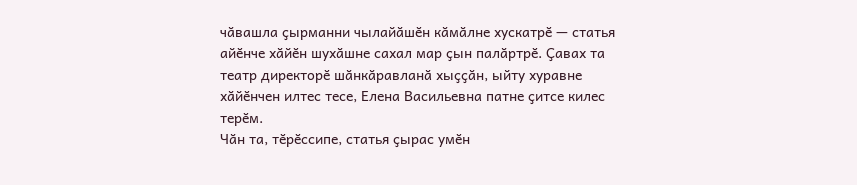чӑвашла ҫырманни чылайӑшӗн кӑмӑлне хускатрӗ — статья айӗнче хӑйӗн шухӑшне сахал мар ҫын палӑртрӗ. Ҫавах та театр директорӗ шӑнкӑравланӑ хыҫҫӑн, ыйту хуравне хӑйӗнчен илтес тесе, Елена Васильевна патне ҫитсе килес терӗм.
Чӑн та, тӗрӗссипе, статья ҫырас умӗн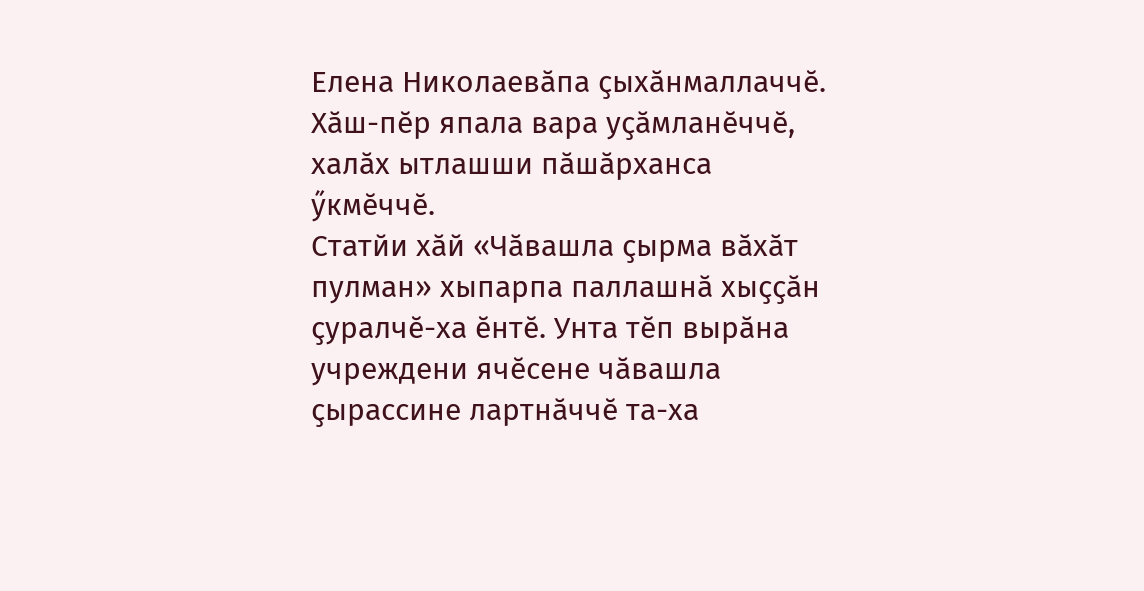Елена Николаевӑпа ҫыхӑнмаллаччӗ. Хӑш-пӗр япала вара уҫӑмланӗччӗ, халӑх ытлашши пӑшӑрханса ӳкмӗччӗ.
Статйи хӑй «Чӑвашла ҫырма вӑхӑт пулман» хыпарпа паллашнӑ хыҫҫӑн ҫуралчӗ-ха ӗнтӗ. Унта тӗп вырӑна учреждени ячӗсене чӑвашла ҫырассине лартнӑччӗ та-ха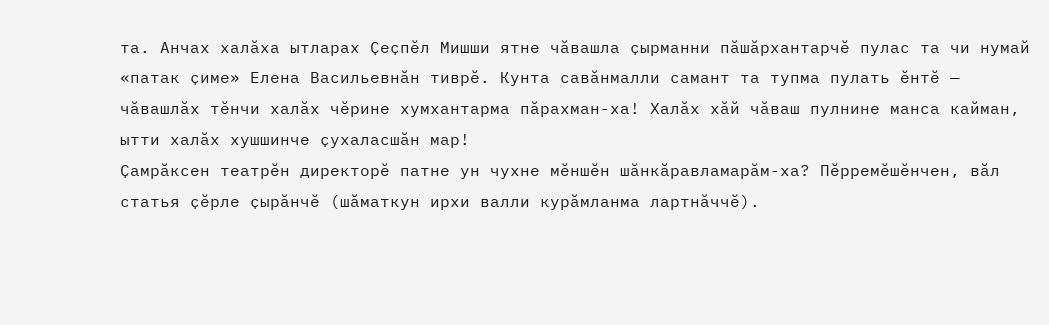та. Анчах халӑха ытларах Ҫеҫпӗл Мишши ятне чӑвашла ҫырманни пӑшӑрхантарчӗ пулас та чи нумай «патак ҫиме» Елена Васильевнӑн тиврӗ. Кунта савӑнмалли самант та тупма пулать ӗнтӗ — чӑвашлӑх тӗнчи халӑх чӗрине хумхантарма пӑрахман-ха! Халӑх хӑй чӑваш пулнине манса кайман, ытти халӑх хушшинче ҫухаласшӑн мар!
Ҫамрӑксен театрӗн директорӗ патне ун чухне мӗншӗн шӑнкӑравламарӑм-ха? Пӗрремӗшӗнчен, вӑл статья ҫӗрле ҫырӑнчӗ (шӑматкун ирхи валли курӑмланма лартнӑччӗ).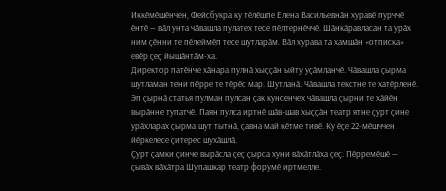Иккӗмӗшӗнчен, Фейсбукра ку тӗлӗшпе Елена Васильевнӑн хуравӗ пурччӗ ӗнтӗ — вӑл унта чӑвашла пулатех тесе пӗлтернӗччӗ. Шӑнкӑравласан та урӑх ним ҫӗнни те пӗлеймӗп тесе шутларӑм. Вӑл хурава та хамшӑн «отписка» евӗр ҫеҫ йышӑнтӑм-ха.
Директор патӗнче хӑнара пулнӑ хыҫҫӑн ыйту уҫӑмланчӗ. Чӑвашла ҫырма шутламан тени пӗрре те тӗрӗс мар. Шутланӑ. Чӑвашла текстне те хатӗрленӗ. Эп ҫырнӑ статья пулман пулсан ҫак кунсенчех чӑвашла ҫырни те хӑйӗн вырӑнне тупатчӗ. Паян пулса иртнӗ шӑв-шав хыҫҫӑн театр ятне ҫурт ҫине урӑхларах ҫырма шут тытнӑ, ҫавна май кӗтме тивӗ. Ку ӗҫе 22-мӗшччен йӗркелесе ҫитерес шухӑшлӑ.
Ҫурт ҫамки ҫинче вырӑсла ҫеҫ ҫырса хуни вӑхӑтлӑха ҫеҫ. Пӗрремӗшӗ — ҫывӑх вӑхӑтра Шупашкар театр форумӗ иртмелле.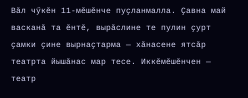Вӑл чӳкӗн 11-мӗшӗнче пуҫланмалла. Ҫавна май васканӑ та ӗнтӗ, вырӑслине те пулин ҫурт ҫамки ҫине вырнаҫтарма — хӑнасене ятсӑр театрта йышӑнас мар тесе. Иккӗмӗшӗнчен — театр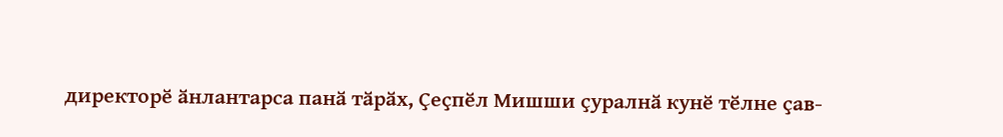директорӗ ӑнлантарса панӑ тӑрӑх, Ҫеҫпӗл Мишши ҫуралнӑ кунӗ тӗлне ҫав-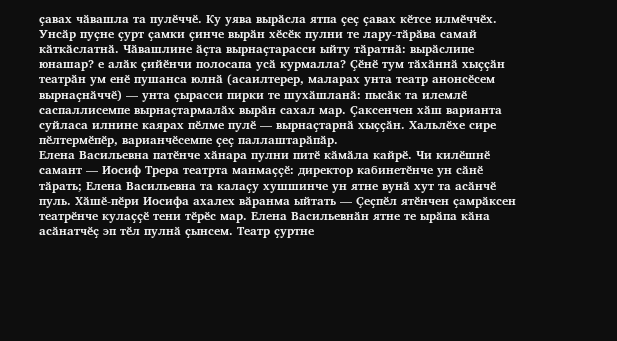ҫавах чӑвашла та пулӗччӗ. Ку уява вырӑсла ятпа ҫеҫ ҫавах кӗтсе илмӗччӗх.
Унсӑр пуҫне ҫурт ҫамки ҫинче вырӑн хӗсӗк пулни те лару-тӑрӑва самай кӑткӑслатнӑ. Чӑвашлине ӑҫта вырнаҫтарасси ыйту тӑратнӑ: вырӑслипе юнашар? е алӑк ҫийӗнчи полосапа усӑ курмалла? Ҫӗнӗ тум тӑхӑннӑ хыҫҫӑн театрӑн ум енӗ пушанса юлнӑ (асаилтерер, маларах унта театр анонсӗсем вырнаҫнӑччӗ) — унта ҫырасси пирки те шухӑшланӑ: пысӑк та илемлӗ саспаллисемпе вырнаҫтармалӑх вырӑн сахал мар. Ҫаксенчен хӑш варианта суйласа илнине каярах пӗлме пулӗ — вырнаҫтарнӑ хыҫҫӑн. Хальлӗхе сире пӗлтермӗпӗр, варианчӗсемпе ҫеҫ паллаштарӑпӑр.
Елена Васильевна патӗнче хӑнара пулни питӗ кӑмӑла кайрӗ. Чи килӗшнӗ самант — Иосиф Трера театрта манмаҫҫӗ: директор кабинетӗнче ун сӑнӗ тӑрать; Елена Васильевна та калаҫу хушшинче ун ятне вунӑ хут та асӑнчӗ пуль. Хӑшӗ-пӗри Иосифа ахалех вӑранма ыйтать — Ҫеҫпӗл ятӗнчен ҫамрӑксен театрӗнче кулаҫҫӗ тени тӗрӗс мар. Елена Васильевнӑн ятне те ырӑпа кӑна асӑнатчӗҫ эп тӗл пулнӑ ҫынсем. Театр ҫуртне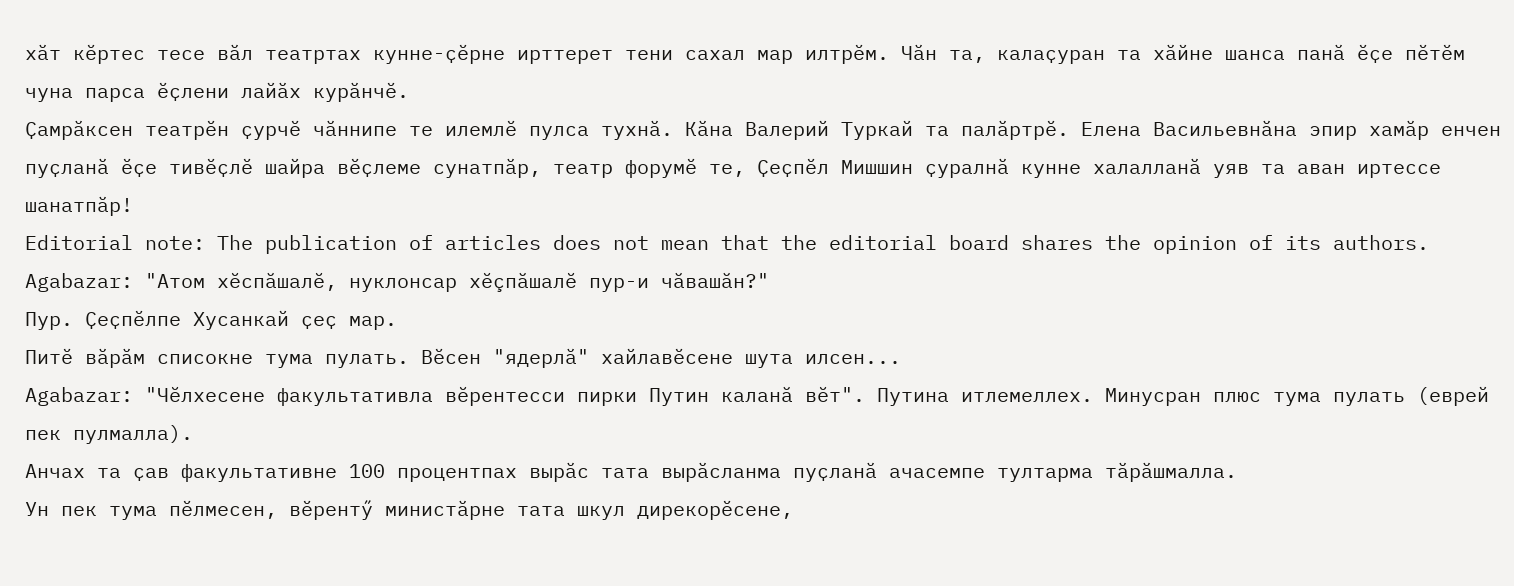хӑт кӗртес тесе вӑл театртах кунне-ҫӗрне ирттерет тени сахал мар илтрӗм. Чӑн та, калаҫуран та хӑйне шанса панӑ ӗҫе пӗтӗм чуна парса ӗҫлени лайӑх курӑнчӗ.
Ҫамрӑксен театрӗн ҫурчӗ чӑннипе те илемлӗ пулса тухнӑ. Кӑна Валерий Туркай та палӑртрӗ. Елена Васильевнӑна эпир хамӑр енчен пуҫланӑ ӗҫе тивӗҫлӗ шайра вӗҫлеме сунатпӑр, театр форумӗ те, Ҫеҫпӗл Мишшин ҫуралнӑ кунне халалланӑ уяв та аван иртессе шанатпӑр!
Editorial note: The publication of articles does not mean that the editorial board shares the opinion of its authors.
Agabazar: "Атом хĕспăшалĕ, нуклонсар хĕçпăшалĕ пур-и чăвашăн?"
Пур. Ҫеҫпӗлпе Хусанкай ҫеҫ мар.
Питӗ вӑрӑм списокне тума пулать. Вӗсен "ядерлӑ" хайлавӗсене шута илсен...
Agabazar: "Чĕлхесене факультативла вĕрентесси пирки Путин каланă вĕт". Путина итлемеллех. Минусран плюс тума пулать (еврей пек пулмалла).
Анчах та ҫав факультативне 100 процентпах вырӑс тата вырӑсланма пуҫланӑ ачасемпе тултарма тӑрӑшмалла.
Ун пек тума пӗлмесен, вӗрентӳ министӑрне тата шкул дирекорӗсене,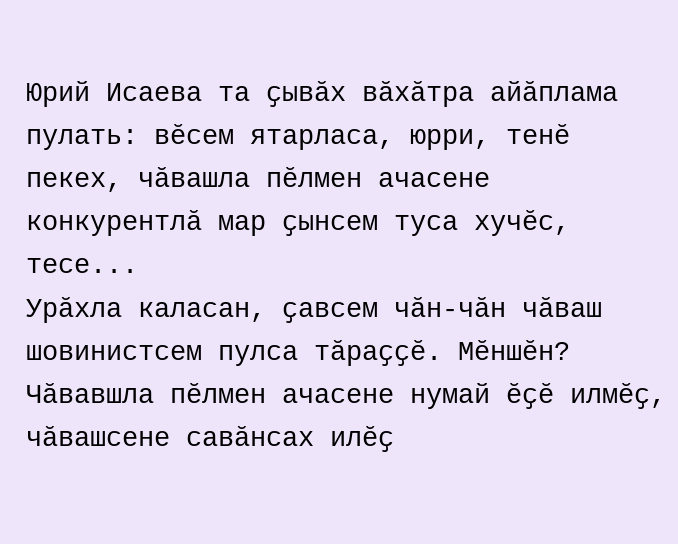Юрий Исаева та ҫывӑх вӑхӑтра айӑплама пулать: вӗсем ятарласа, юрри, тенӗ пекех, чӑвашла пӗлмен ачасене конкурентлӑ мар ҫынсем туса хучӗс, тесе...
Урӑхла каласан, ҫавсем чӑн-чӑн чӑваш шовинистсем пулса тӑраҫҫӗ. Мӗншӗн?
Чӑвавшла пӗлмен ачасене нумай ӗҫӗ илмӗҫ, чӑвашсене савӑнсах илӗҫ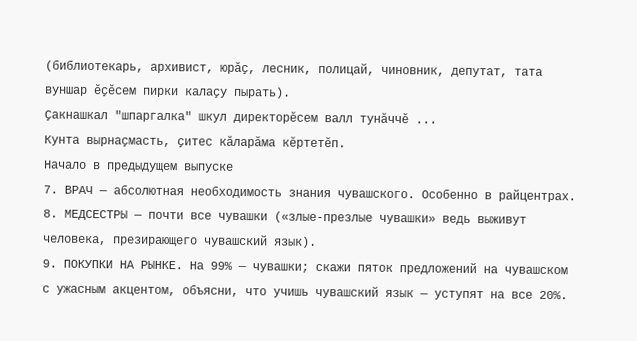(библиотекарь, архивист, юрӑҫ, лесник, полицай, чиновник, депутат, тата вуншар ӗҫӗсем пирки калаҫу пырать).
Ҫакнашкал "шпаргалка" шкул директорӗсем валл тунӑччӗ ...
Кунта вырнаҫмасть, ҫитес кӑларӑма кӗртетӗп.
Начало в предыдущем выпуске
7. ВРАЧ — абсолютная необходимость знания чувашского. Особенно в райцентрах.
8. МЕДСЕСТРЫ — почти все чувашки («злые-презлые чувашки» ведь выживут человека, презирающего чувашский язык).
9. ПОКУПКИ НА РЫНКЕ. На 99% — чувашки; скажи пяток предложений на чувашском с ужасным акцентом, объясни, что учишь чувашский язык — уступят на все 20%.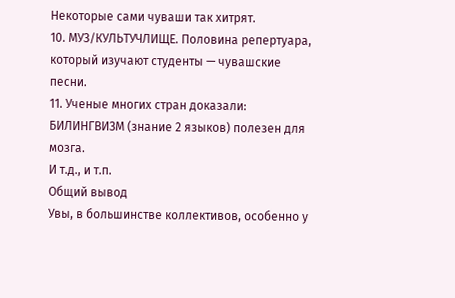Некоторые сами чуваши так хитрят.
10. МУЗ/КУЛЬТУЧЛИЩЕ. Половина репертуара, который изучают студенты — чувашские песни.
11. Ученые многих стран доказали: БИЛИНГВИЗМ (знание 2 языков) полезен для мозга.
И т.д., и т.п.
Общий вывод
Увы, в большинстве коллективов, особенно у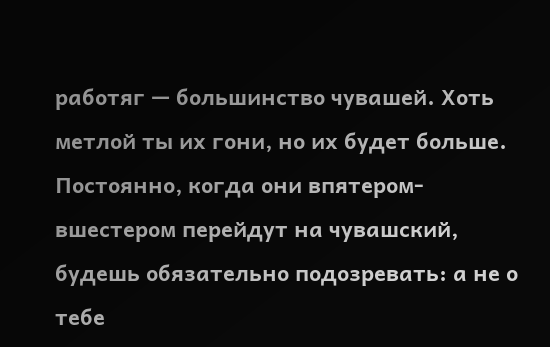работяг — большинство чувашей. Хоть метлой ты их гони, но их будет больше. Постоянно, когда они впятером-вшестером перейдут на чувашский, будешь обязательно подозревать: а не о тебе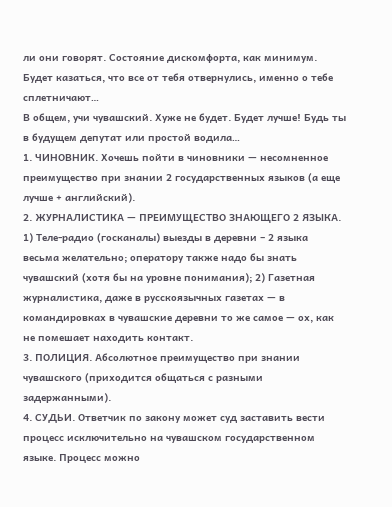ли они говорят. Состояние дискомфорта, как минимум. Будет казаться, что все от тебя отвернулись, именно о тебе сплетничают…
В общем, учи чувашский. Хуже не будет. Будет лучше! Будь ты в будущем депутат или простой водила…
1. ЧИНОВНИК. Хочешь пойти в чиновники — несомненное преимущество при знании 2 государственных языков (а еще лучше + английский).
2. ЖУРНАЛИСТИКА — ПРЕИМУЩЕСТВО ЗНАЮЩЕГО 2 ЯЗЫКА. 1) Теле-радио (госканалы) выезды в деревни – 2 языка весьма желательно; оператору также надо бы знать чувашский (хотя бы на уровне понимания); 2) Газетная журналистика, даже в русскоязычных газетах — в командировках в чувашские деревни то же самое — ох, как не помешает находить контакт.
3. ПОЛИЦИЯ. Абсолютное преимущество при знании чувашского (приходится общаться с разными задержанными).
4. СУДЬИ. Ответчик по закону может суд заставить вести процесс исключительно на чувашском государственном языке. Процесс можно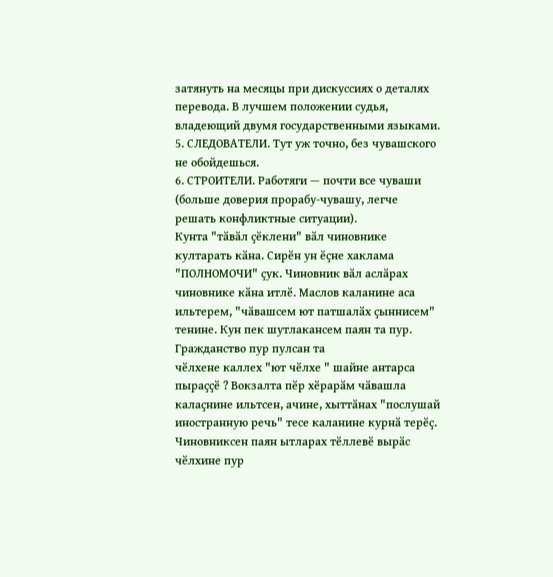затянуть на месяцы при дискуссиях о деталях перевода. В лучшем положении судья, владеющий двумя государственными языками.
5. СЛЕДОВАТЕЛИ. Тут уж точно, без чувашского не обойдешься.
6. СТРОИТЕЛИ. Работяги — почти все чуваши (больше доверия прорабу-чувашу, легче решать конфликтные ситуации).
Кунта "тӑвӑл ҫӗклени" вӑл чиновнике култарать кӑна. Сирӗн ун ӗҫне хаклама "ПОЛНОМОЧИ" ҫук. Чиновник вӑл аслӑрах чиновнике кӑна итлӗ. Маслов каланине аса ильтерем, "чӑвашсем ют патшалӑх ҫыннисем" тенине. Кун пек шутлакансем паян та пур. Гражданство пур пулсан та
чӗлхене каллех "ют чӗлхе " шайне антарса пыраҫҫӗ ? Вокзалта пӗр хӗрарӑм чӑвашла калаҫнине ильтсен, ачине, хыттӑнах "послушай иностранную речь" тесе каланине курнӑ терӗҫ. Чиновниксен паян ытларах тӗллевӗ вырӑс чӗлхине пур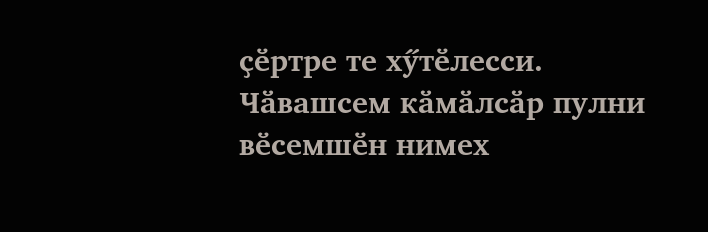ҫӗртре те хӳтӗлесси. Чӑвашсем кӑмӑлсӑр пулни вӗсемшӗн нимех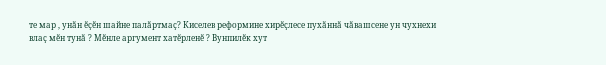те мар , унӑн ӗҫӗн шайне палӑртмаҫ? Киселев реформине хирӗҫлесе пухӑннӑ чӑвашсене ун чухнехи влаҫ мӗн тунӑ ? Мӗнле аргумент хатӗрленӗ ? Вунпилӗк хут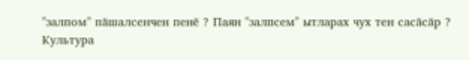"залпом" пӑшалсенчен пенӗ ? Паян "залпсем" ытларах чух тен сасӑсӑр ? Культура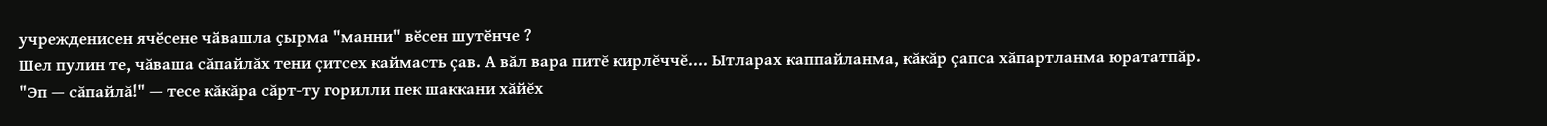учрежденисен ячӗсене чӑвашла ҫырма "манни" вӗсен шутӗнче ?
Шел пулин те, чăваша сăпайлăх тени çитсех каймасть çав. А вăл вара питĕ кирлĕччĕ.... Ытларах каппайланма, кăкăр çапса хăпартланма юрататпăр.
"Эп — сăпайлă!" — тесе кăкăра сăрт-ту горилли пек шаккани хăйĕх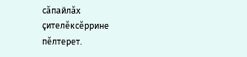сăпайлăх çителĕксĕррине пĕлтерет.